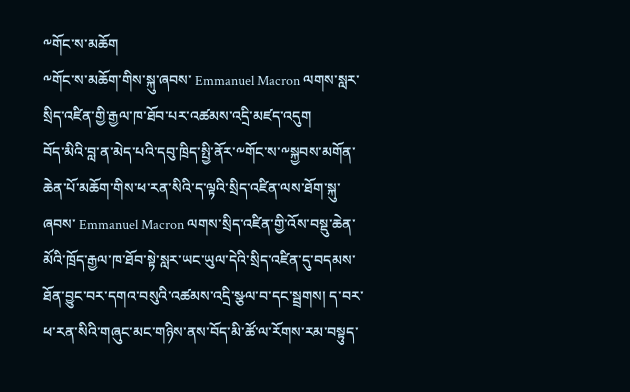༸གོང་ས་མཆོག
༸གོང་ས་མཆོག་གིས་སྐུ་ཞབས་ Emmanuel Macron ལགས་སླར་སྲིད་འཛིན་གྱི་རྒྱལ་ཁ་ཐོབ་པར་འཚམས་འདྲི་མཛད་འདུག
བོད་མིའི་བླ་ན་མེད་པའི་དབུ་ཁྲིད་སྤྱི་ནོར་༸གོང་ས་༸སྐྱབས་མགོན་ཆེན་པོ་མཆོག་གིས་ཕ་རན་སིའི་ད་ལྟའི་སྲིད་འཛིན་ལས་ཐོག་སྐུ་ཞབས་ Emmanuel Macron ལགས་སྲིད་འཛིན་གྱི་འོས་བསྡུ་ཆེན་མོའི་ཁྲོད་རྒྱལ་ཁ་ཐོབ་སྟེ་སླར་ཡང་ཡུལ་དེའི་སྲིད་འཛིན་དུ་བདམས་ཐོན་བྱུང་བར་དགའ་བསུའི་འཚམས་འདྲི་སྩལ་བ་དང་སྦྲགས། ད་བར་ཕ་རན་སིའི་གཞུང་མང་གཉིས་ནས་བོད་མི་ཚོ་ལ་རོགས་རམ་བསྟུད་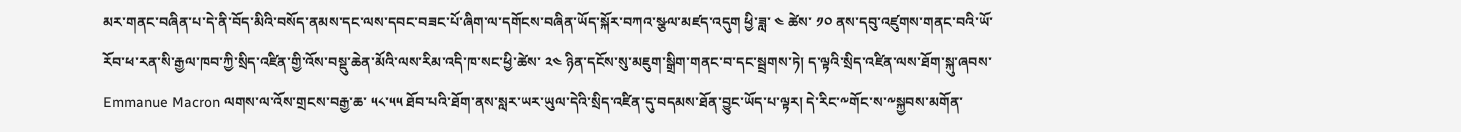མར་གནང་བཞིན་པ་དེ་ནི་བོད་མིའི་བསོད་ནམས་དང་ལས་དབང་བཟང་པོ་ཞིག་ལ་དགོངས་བཞིན་ཡོད་སྐོར་བཀའ་སྩལ་མཛད་འདུག ཕྱི་ཟླ་ ༤ ཚེས་ ༡༠ ནས་དབུ་འཛུགས་གནང་བའི་ཡོ་རོབ་ཕ་རན་སི་རྒྱལ་ཁབ་ཀྱི་སྲིད་འཛིན་གྱི་འོས་བསྡུ་ཆེན་མོའི་ལས་རིམ་འདི་ཁ་སང་ཕྱི་ཚེས་ ༢༤ ཉིན་དངོས་སུ་མཇུག་སྒྲིག་གནང་བ་དང་སྦྲགས་ཏེ། ད་ལྟའི་སྲིད་འཛིན་ལས་ཐོག་སྐུ་ཞབས་ Emmanue Macron ལགས་ལ་འོས་གྲངས་བརྒྱ་ཆ་ ༥༨་༥༥ ཐོབ་པའི་ཐོག་ནས་སླར་ཡར་ཡུལ་དེའི་སྲིད་འཛིན་དུ་བདམས་ཐོན་བྱུང་ཡོད་པ་ལྟར། དེ་རིང་༸གོང་ས་༸སྐྱབས་མགོན་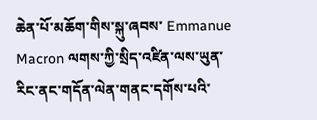ཆེན་པོ་མཆོག་གིས་སྐུ་ཞབས་ Emmanue Macron ལགས་ཀྱི་སྲིད་འཛིན་ལས་ཡུན་རིང་ནང་གདོན་ལེན་གནང་དགོས་པའི་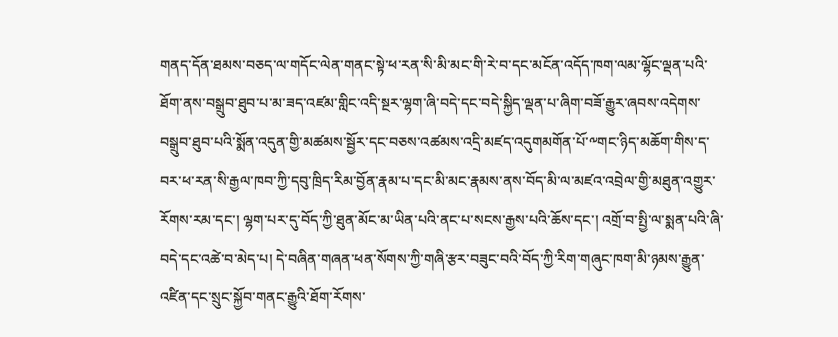གནད་དོན་ཐམས་བཅད་ལ་གདོང་ལེན་གནང་སྟེ་ཕ་རན་སི་མི་མང་གི་རེ་བ་དང་མངོན་འདོད་ཁག་ལམ་ལྷོང་ལྡན་པའི་ཐོག་ནས་བསྒྲུབ་ཐུབ་པ་མ་ཟད་འཛམ་གླིང་འདི་སྔར་ལྷག་ཞི་བདེ་དང་བདེ་སྐྱིད་ལྡན་པ་ཞིག་བཟོ་རྒྱུར་ཞབས་འདེགས་བསྒྲུབ་ཐུབ་པའི་སྨོན་འདུན་གྱི་མཚམས་སྦྱོར་དང་བཅས་འཚམས་འདྲི་མཛད་འདུགམགོན་པོ་༸གང་ཉིད་མཆོག་གིས་ད་བར་ཕ་རན་སི་རྒྱལ་ཁབ་ཀྱི་དབུ་ཁྲིད་རིམ་བྱོན་རྣམ་པ་དང་མི་མང་རྣམས་ནས་བོད་མི་ལ་མཛའ་འབྲེལ་གྱི་མཐུན་འགྱུར་རོགས་རམ་དང་། ལྷག་པར་དུ་བོད་ཀྱི་ཐུན་མོང་མ་ཡིན་པའི་ནང་པ་སངས་རྒྱས་པའི་ཆོས་དང་། འགྲོ་བ་སྤྱི་ལ་སྨན་པའི་ཞི་བདེ་དང་འཚེ་བ་མེད་པ། དེ་བཞིན་གཞན་ཕན་སོགས་ཀྱི་གཞི་རྩར་བཟུང་བའི་བོད་ཀྱི་རིག་གཞུང་ཁག་མི་ཉམས་རྒྱུན་འཛིན་དང་སྲུང་སྐྱོབ་གནང་རྒྱུའི་ཐོག་རོགས་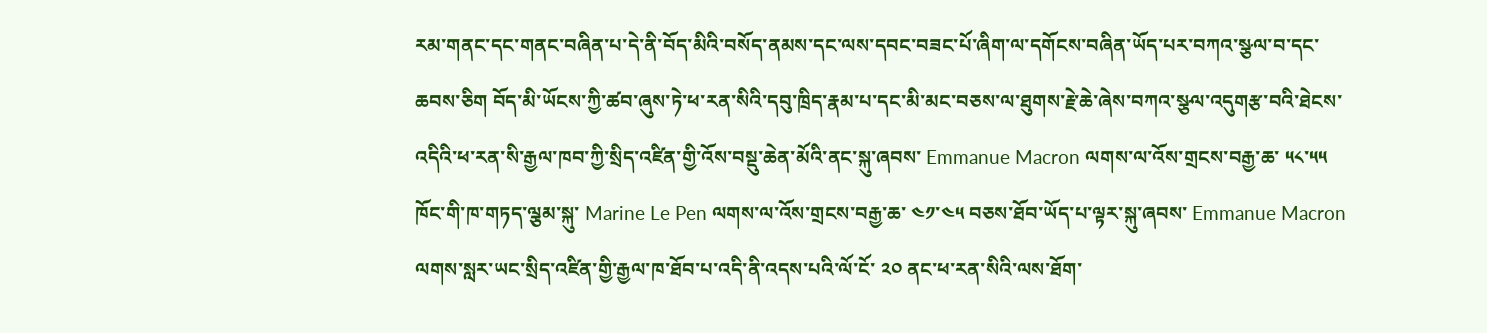རམ་གནང་དང་གནང་བཞིན་པ་དེ་ནི་བོད་མིའི་བསོད་ནམས་དང་ལས་དབང་བཟང་པོ་ཞིག་ལ་དགོངས་བཞིན་ཡོད་པར་བཀའ་སྩལ་བ་དང་ཆབས་ཅིག བོད་མི་ཡོངས་ཀྱི་ཚབ་ཞུས་ཏེ་ཕ་རན་སིའི་དབུ་ཁྲིད་རྣམ་པ་དང་མི་མང་བཅས་ལ་ཐུགས་རྗེ་ཆེ་ཞེས་བཀའ་སྩལ་འདུགརྩ་བའི་ཐེངས་འདིའི་ཕ་རན་སི་རྒྱལ་ཁབ་ཀྱི་སྲིད་འཛིན་གྱི་འོས་བསྡུ་ཆེན་མོའི་ནང་སྐུ་ཞབས་ Emmanue Macron ལགས་ལ་འོས་གྲངས་བརྒྱ་ཆ་ ༥༨་༥༥ ཁོང་གི་ཁ་གཏད་ལྕམ་སྐུ་ Marine Le Pen ལགས་ལ་འོས་གྲངས་བརྒྱ་ཆ་ ༤༡་༤༥ བཅས་ཐོབ་ཡོད་པ་ལྟར་སྐུ་ཞབས་ Emmanue Macron ལགས་སླར་ཡང་སྲིད་འཛིན་གྱི་རྒྱལ་ཁ་ཐོབ་པ་འདི་ནི་འདས་པའི་ལོ་ངོ་ ༢༠ ནང་ཕ་རན་སིའི་ལས་ཐོག་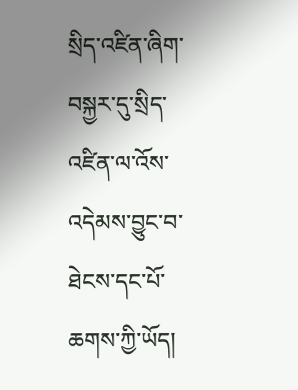སྲིད་འཛིན་ཞིག་བསྐྱར་དུ་སྲིད་འཛིན་ལ་འོས་འདེམས་བྱུང་བ་ཐེངས་དང་པོ་ཆགས་ཀྱི་ཡོད།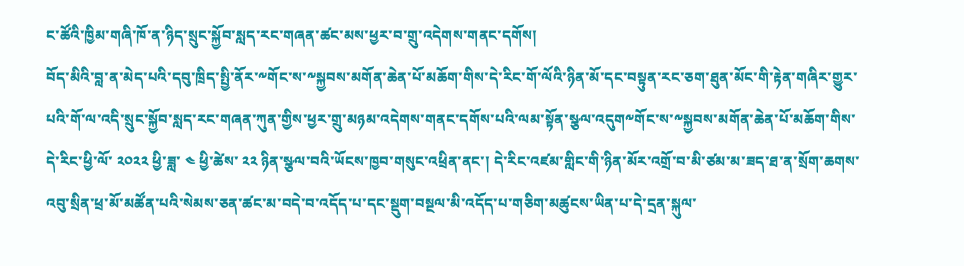ང་ཚོའི་ཁྱིམ་གཞི་ཁོ་ན་ཉིད་སྲུང་སྐྱོབ་སླད་རང་གཞན་ཚང་མས་ཕྱར་བ་གྲུ་འདེགས་གནང་དགོས།
བོད་མིའི་བླ་ན་མེད་པའི་དབུ་ཁྲིད་སྤྱི་ནོར་༸གོང་ས་༸སྐྱབས་མགོན་ཆེན་པོ་མཆོག་གིས་དེ་རིང་གོ་ལོའི་ཉིན་མོ་དང་བསྟུན་རང་ཅག་ཐུན་མོང་གི་རྟེན་གཞིར་གྱུར་པའི་གོ་ལ་འདི་སྲུང་སྐྱོབ་སླད་རང་གཞན་ཀུན་གྱིས་ཕྱར་གྲུ་མཉམ་འདེགས་གནང་དགོས་པའི་ལམ་སྟོན་སྩལ་འདུག༸གོང་ས་༸སྐྱབས་མགོན་ཆེན་པོ་མཆོག་གིས་དེ་རིང་ཕྱི་ལོ་ ༢༠༢༢ ཕྱི་ཟླ་ ༤ ཕྱི་ཚེས་ ༢༢ ཉིན་སྩལ་བའི་ཡོངས་ཁྱབ་གསུང་འཕྲིན་ནང་། དེ་རིང་འཛམ་གླིང་གི་ཉིན་མོར་འགྲོ་བ་མི་ཙམ་མ་ཟད་ཐ་ན་སྲོག་ཆགས་འབུ་སྲིན་ཕྲ་མོ་མཚོན་པའི་སེམས་ཅན་ཚང་མ་བདེ་བ་འདོད་པ་དང་སྡུག་བསྔལ་མི་འདོད་པ་གཅིག་མཚུངས་ཡིན་པ་དེ་དྲན་སྐུལ་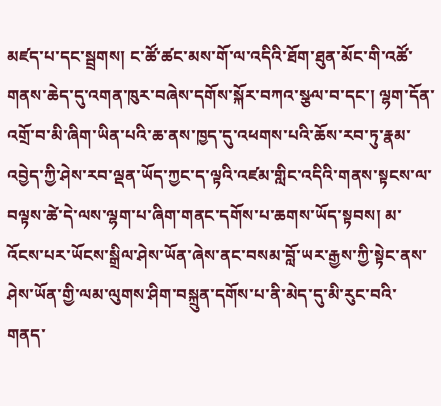མཛད་པ་དང་སྦྲགས། ང་ཚོ་ཚང་མས་གོ་ལ་འདིའི་ཐོག་ཐུན་མོང་གི་འཚོ་གནས་ཆེད་དུ་འགན་ཁུར་བཞེས་དགོས་སྐོར་བཀའ་སྩལ་བ་དང་། ལྷག་དོན་འགྲོ་བ་མི་ཞིག་ཡིན་པའི་ཆ་ནས་ཁྱད་དུ་འཕགས་པའི་ཆོས་རབ་ཏུ་རྣམ་འབྱེད་ཀྱི་ཤེས་རབ་ལྡན་ཡོད་ཀྱང་ད་ལྟའི་འཛམ་གླིང་འདིའི་གནས་སྟངས་ལ་བལྟས་ཚེ་དེ་ལས་ལྷག་པ་ཞིག་གནང་དགོས་པ་ཆགས་ཡོད་སྟབས། མ་འོངས་པར་ཡོངས་སྒྲིལ་ཤེས་ཡོན་ཞེས་ནང་བསམ་བློ་ཡར་རྒྱས་ཀྱི་སྟེང་ནས་ཤེས་ཡོན་གྱི་ལམ་ལུགས་ཤིག་བསྐྲུན་དགོས་པ་ནི་མེད་དུ་མི་རུང་བའི་གནད་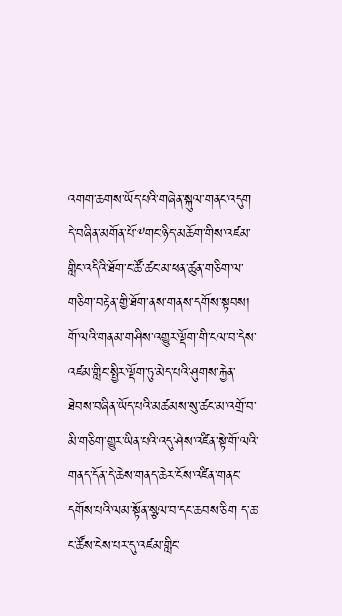འགག་ཆགས་ཡོད་པའི་གཞེན་སྐུལ་གནང་འདུག དེ་བཞིན་མགོན་པོ་༸གང་ཉིད་མཆོག་གིས་འཛམ་གླིང་འདིའི་ཐོག་ང་ཚོ་ཚང་མ་ཕན་ཚུན་གཅིག་ལ་གཅིག་བརྟེན་གྱི་ཐོག་ནས་གནས་དགོས་སྟབས། གོ་ལའི་གནམ་གཤིས་འགྱུར་ལྡོག་གི་ངལ་བ་དེས་འཛམ་གླིང་སྤྱིར་ལྡོག་ཏུ་མེད་པའི་ཤུགས་རྐྱེན་ཐེབས་བཞིན་ཡོད་པའི་མཚམས་སུ་ཚང་མ་འགྲོ་བ་མི་གཅིག་གྱུར་ཡིན་པའི་འདུ་ཤེས་འཛིན་སྟེ་གོ་ལའི་གནད་དོན་དེ་ཆེས་གནད་ཆེར་ངོས་འཛིན་གནང་དགོས་པའི་ལམ་སྟོན་སྩལ་བ་དང་ཆབས་ཅིག ད་ཆ་ང་ཚོས་ངེས་པར་དུ་འཛམ་གླིང་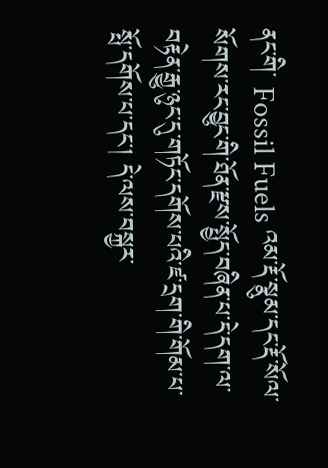ནང་གི་ Fossil Fuels འམ་རྡོ་སྣུམ་དང་རྡོ་སོལ་སོགས་རང་བྱུང་གི་ཐོན་རྫས་སྤྱོད་བཞིན་པ་དེ་དག་ལ་བརྟེན་རྒྱུ་ཉུང་དུ་གཏོང་དགོས་པའི་ཛ་དྲག་གི་གོམ་པ་སྤོ་དགོས་པ་དང་། དེ་ལས་བསྐྱར་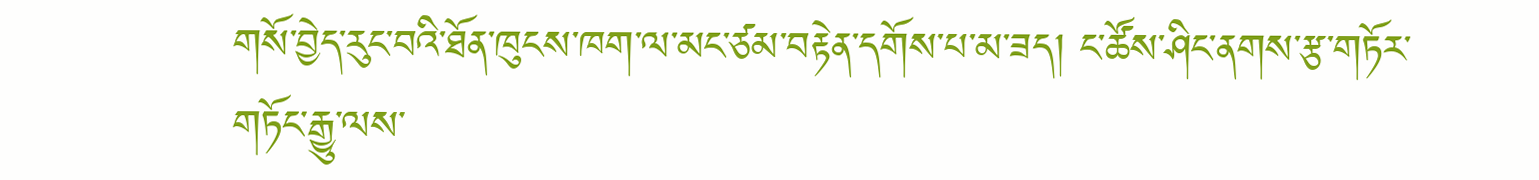གསོ་བྱེད་རུང་བའི་ཐོན་ཁུངས་ཁག་ལ་མང་ཙམ་བརྟེན་དགོས་པ་མ་ཟད། ང་ཚོས་ཤིང་ནགས་རྩ་གཏོར་གཏོང་རྒྱུ་ལས་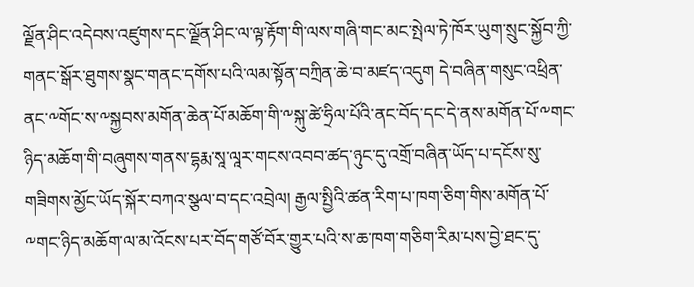ལྗོན་ཤིང་འདེབས་འཛུགས་དང་ལྗོན་ཤིང་ལ་ལྟ་རྟོག་གི་ལས་གཞི་གང་མང་སྤེལ་ཏེ་ཁོར་ཡུག་སྲུང་སྐྱོབ་ཀྱི་གནང་སྒོར་ཐུགས་སྣང་གནང་དགོས་པའི་ལམ་སྟོན་བཀྲིན་ཆེ་བ་མཛད་འདུག དེ་བཞིན་གསུང་འཕྲིན་ནང་༸གོང་ས་༸སྐྱབས་མགོན་ཆེན་པོ་མཆོག་གི་༸སྐུ་ཚེ་ཧྲིལ་པོའི་ནང་བོད་དང་དེ་ནས་མགོན་པོ་༸གང་ཉིད་མཆོག་གི་བཞུགས་གནས་དྷརྨ་སཱ་ལཱར་གངས་འབབ་ཚད་ཉུང་དུ་འགྲོ་བཞིན་ཡོད་པ་དངོས་སུ་གཟིགས་མྱོང་ཡོད་སྐོར་བཀའ་སྩལ་བ་དང་འབྲེལ། རྒྱལ་སྤྱིའི་ཚན་རིག་པ་ཁག་ཅིག་གིས་མགོན་པོ་༸གང་ཉིད་མཆོག་ལ་མ་འོངས་པར་བོད་གཙོ་བོར་གྱུར་པའི་ས་ཆ་ཁག་གཅིག་རིམ་པས་བྱེ་ཐང་དུ་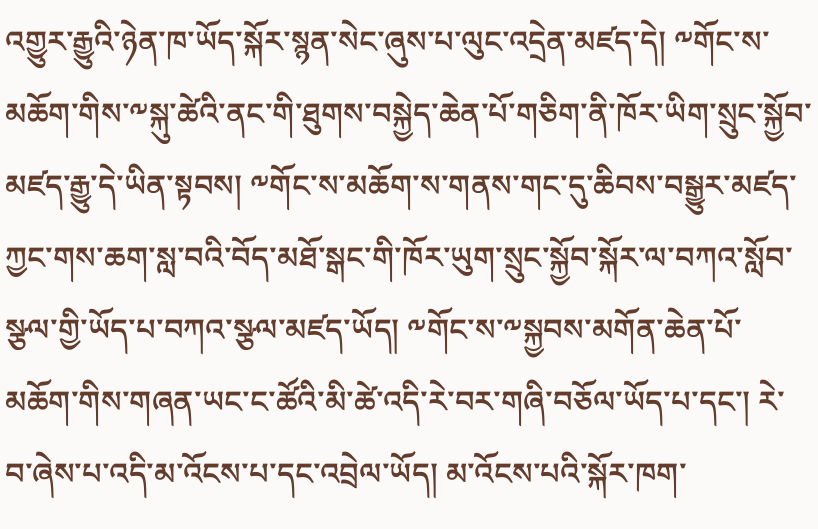འགྱུར་རྒྱུའི་ཉེན་ཁ་ཡོད་སྐོར་སྙན་སེང་ཞུས་པ་ལུང་འདྲེན་མཛད་དེ། ༸གོང་ས་མཆོག་གིས་༸སྐུ་ཚེའི་ནང་གི་ཐུགས་བསྐྱེད་ཆེན་པོ་གཅིག་ནི་ཁོར་ཡིག་སྲུང་སྐྱོབ་མཛད་རྒྱུ་དེ་ཡིན་སྟབས། ༸གོང་ས་མཆོག་ས་གནས་གང་དུ་ཆིབས་བསྒྱུར་མཛད་ཀྱང་གས་ཆག་སླ་བའི་བོད་མཐོ་སྒང་གི་ཁོར་ཡུག་སྲུང་སྐྱོབ་སྐོར་ལ་བཀའ་སློབ་སྩལ་གྱི་ཡོད་པ་བཀའ་སྩལ་མཛད་ཡོད། ༸གོང་ས་༸སྐྱབས་མགོན་ཆེན་པོ་མཆོག་གིས་གཞན་ཡང་ང་ཚོའི་མི་ཚེ་འདི་རེ་བར་གཞི་བཅོལ་ཡོད་པ་དང་། རེ་བ་ཞེས་པ་འདི་མ་འོངས་པ་དང་འབྲེལ་ཡོད། མ་འོངས་པའི་སྐོར་ཁག་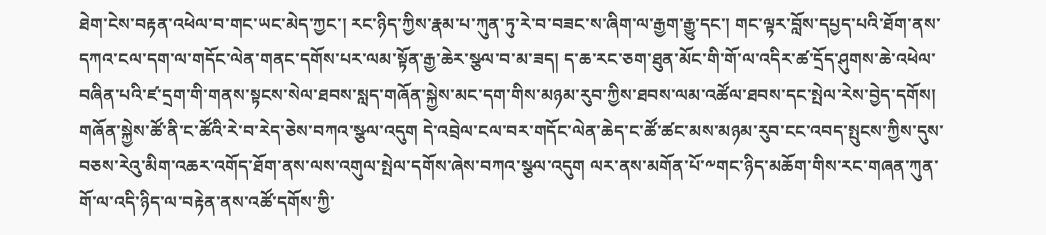ཐེག་ངེས་བརྟན་འཕེལ་བ་གང་ཡང་མེད་ཀྱང་། རང་ཉིད་ཀྱིས་རྣམ་པ་ཀུན་ཏུ་རེ་བ་བཟང་ས་ཞིག་ལ་རྒྱག་རྒྱུ་དང་། གང་ལྟར་བློས་དཔྱད་པའི་ཐོག་ནས་དཀའ་ངལ་དག་ལ་གདོང་ལེན་གནང་དགོས་པར་ལམ་སྟོན་རྒྱ་ཆེར་སྩལ་བ་མ་ཟད། ད་ཆ་རང་ཅག་ཐུན་མོང་གི་གོ་ལ་འདིར་ཚ་དྲོད་ཤུགས་ཆེ་འཕེལ་བཞིན་པའི་ཛ་དྲག་གི་གནས་སྟངས་སེལ་ཐབས་སླད་གཞོན་སྐྱེས་མང་དག་གིས་མཉམ་རུབ་ཀྱིས་ཐབས་ལམ་འཚོལ་ཐབས་དང་སྤེལ་རེས་བྱེད་དགོས། གཞོན་སྐྱེས་ཚོ་ནི་ང་ཚོའི་རེ་བ་རེད་ཅེས་བཀའ་སྩལ་འདུག དེ་འབྲེལ་ངལ་བར་གདོང་ལེན་ཆེད་ང་ཚོ་ཚང་མས་མཉམ་རུབ་ངང་འབད་སྤུངས་ཀྱིས་དུས་བཅས་རེའུ་མིག་འཆར་འགོད་ཐོག་ནས་ལས་འགུལ་སྤེལ་དགོས་ཞེས་བཀའ་སྩལ་འདུག ལར་ནས་མགོན་པོ་༸གང་ཉིད་མཆོག་གིས་རང་གཞན་ཀུན་གོ་ལ་འདི་ཉིད་ལ་བརྟེན་ནས་འཚོ་དགོས་ཀྱི་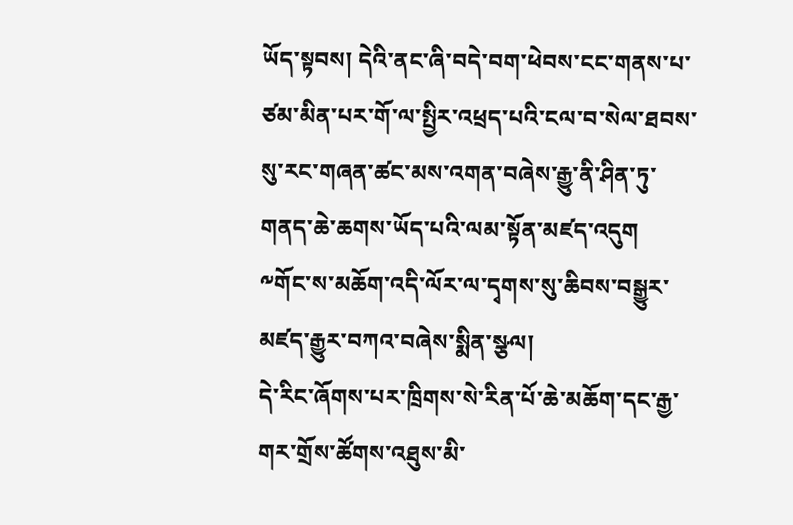ཡོད་སྟབས། དེའི་ནང་ཞི་བདེ་བག་ཕེབས་ངང་གནས་པ་ཙམ་མིན་པར་གོ་ལ་སྤྱིར་འཕྲད་པའི་ངལ་བ་སེལ་ཐབས་སུ་རང་གཞན་ཚང་མས་འགན་བཞེས་རྒྱུ་ནི་ཤིན་ཏུ་གནད་ཆེ་ཆགས་ཡོད་པའི་ལམ་སྟོན་མཛད་འདུག
༸གོང་ས་མཆོག་འདི་ལོར་ལ་དྭགས་སུ་ཆིབས་བསྒྱུར་མཛད་རྒྱུར་བཀའ་བཞེས་སྨིན་སྩལ།
དེ་རིང་ཞོགས་པར་ཁྲིགས་སེ་རིན་པོ་ཆེ་མཆོག་དང་རྒྱ་གར་གྲོས་ཚོགས་འཐུས་མི་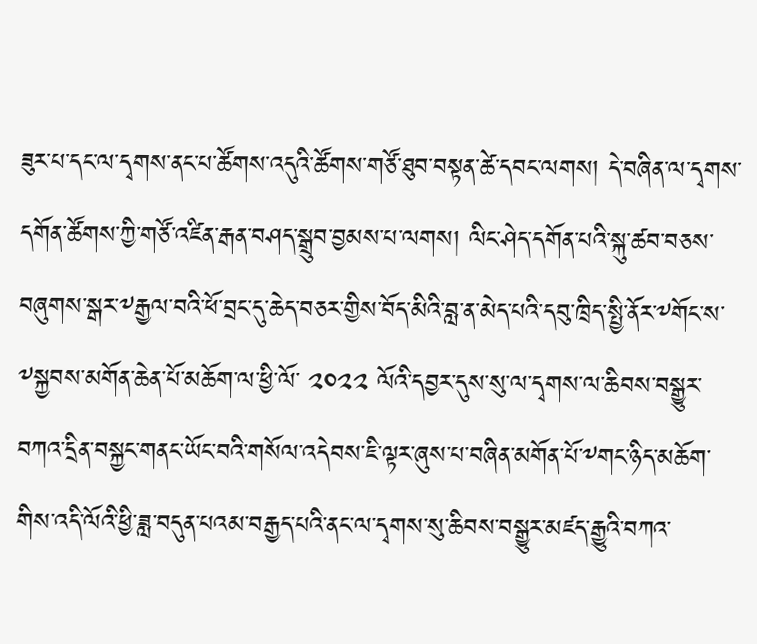ཟུར་པ་དང་ལ་དྭགས་ནང་པ་ཚོགས་འདུའི་ཚོགས་གཙོ་ཐུབ་བསྟན་ཚེ་དབང་ལགས། དེ་བཞིན་ལ་དྭགས་དགོན་ཚོགས་ཀྱི་གཙོ་འཛིན་རྒན་བཤད་སྒྲུབ་བྱམས་པ་ལགས། ལིང་ཤེད་དགོན་པའི་སྐུ་ཚབ་བཅས་བཞུགས་སྒར་༸རྒྱལ་བའི་ཕོ་བྲང་དུ་ཆེད་བཅར་གྱིས་བོད་མིའི་བླ་ན་མེད་པའི་དབུ་ཁྲིད་སྤྱི་ནོར་༸གོང་ས་༸སྐྱབས་མགོན་ཆེན་པོ་མཆོག་ལ་ཕྱི་ལོ་ ༢༠༢༢ ལོའི་དབྱར་དུས་སུ་ལ་དྭགས་ལ་ཆིབས་བསྒྱུར་བཀའ་དྲིན་བསྐྱང་གནང་ཡོང་བའི་གསོལ་འདེབས་ཇི་ལྟར་ཞུས་པ་བཞིན་མགོན་པོ་༸གང་ཉིད་མཆོག་གིས་འདི་ལོའི་ཕྱི་ཟླ་བདུན་པའམ་བརྒྱད་པའི་ནང་ལ་དྭགས་སུ་ཆིབས་བསྒྱུར་མཛད་རྒྱུའི་བཀའ་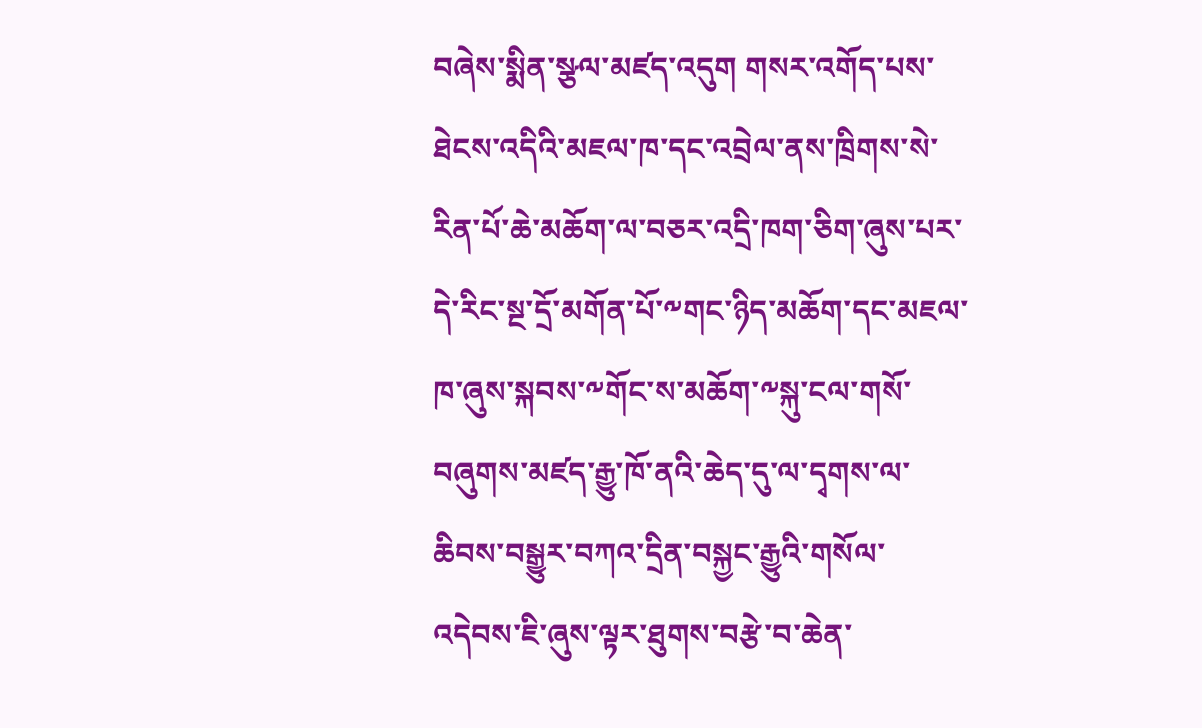བཞེས་སྨིན་སྩལ་མཛད་འདུག གསར་འགོད་པས་ཐེངས་འདིའི་མཇལ་ཁ་དང་འབྲེལ་ནས་ཁྲིགས་སེ་རིན་པོ་ཆེ་མཆོག་ལ་བཅར་འདྲི་ཁག་ཅིག་ཞུས་པར་དེ་རིང་སྔ་དྲོ་མགོན་པོ་༸གང་ཉིད་མཆོག་དང་མཇལ་ཁ་ཞུས་སྐབས་༸གོང་ས་མཆོག་༸སྐུ་ངལ་གསོ་བཞུགས་མཛད་རྒྱུ་ཁོ་ནའི་ཆེད་དུ་ལ་དྭགས་ལ་ཆིབས་བསྒྱུར་བཀའ་དྲིན་བསྐྱང་རྒྱུའི་གསོལ་འདེབས་ཇི་ཞུས་ལྟར་ཐུགས་བརྩེ་བ་ཆེན་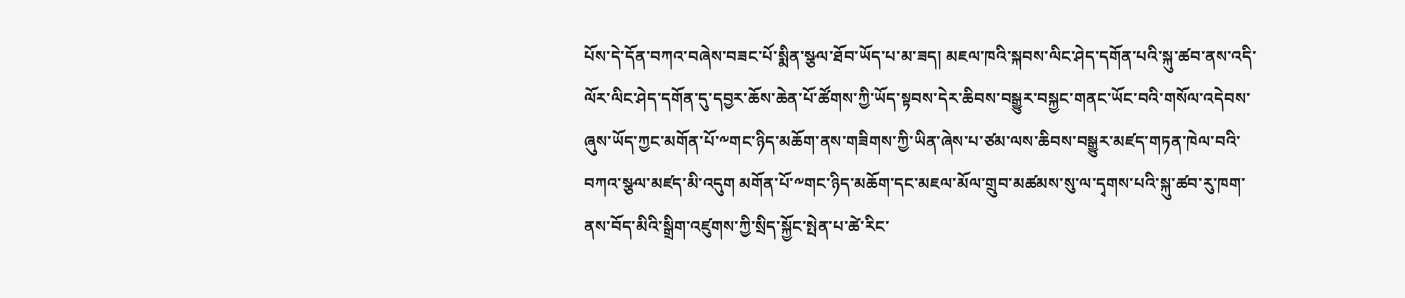པོས་དེ་དོན་བཀའ་བཞེས་བཟང་པོ་སྨིན་སྩལ་ཐོབ་ཡོད་པ་མ་ཟད། མཇལ་ཁའི་སྐབས་ལིང་ཤེད་དགོན་པའི་སྐུ་ཚབ་ནས་འདི་ལོར་ལིང་ཤེད་དགོན་དུ་དབྱར་ཆོས་ཆེན་པོ་ཚོགས་ཀྱི་ཡོད་སྟབས་དེར་ཆིབས་བསྒྱུར་བསྐྱང་གནང་ཡོང་བའི་གསོལ་འདེབས་ཞུས་ཡོད་ཀྱང་མགོན་པོ་༸གང་ཉིད་མཆོག་ནས་གཟིགས་ཀྱི་ཡིན་ཞེས་པ་ཙམ་ལས་ཆིབས་བསྒྱུར་མཛད་གཏན་ཁེལ་བའི་བཀའ་སྩལ་མཛད་མི་འདུག མགོན་པོ་༸གང་ཉིད་མཆོག་དང་མཇལ་མོལ་གྲུབ་མཚམས་སུ་ལ་དྭགས་པའི་སྐུ་ཚབ་རུ་ཁག་ནས་བོད་མིའི་སྒྲིག་འཛུགས་ཀྱི་སྲིད་སྐྱོང་སྤེན་པ་ཚེ་རིང་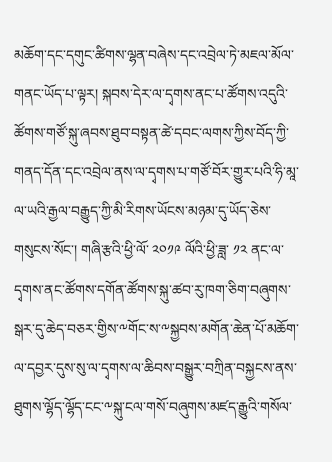མཆོག་དང་དགུང་ཚིགས་ལྷན་བཞེས་དང་འབྲེལ་ཏེ་མཇལ་མོལ་གནང་ཡོད་པ་ལྟར། སྐབས་དེར་ལ་དྭགས་ནང་པ་ཚོགས་འདུའི་ཚོགས་གཙོ་སྐུ་ཞབས་ཐུབ་བསྟན་ཚེ་དབང་ལགས་ཀྱིས་བོད་ཀྱི་གནད་དོན་དང་འབྲེལ་ནས་ལ་དྭགས་པ་གཙོ་བོར་གྱུར་པའི་ཧི་མཱ་ལ་ཡའི་རྒྱལ་བརྒྱུད་ཀྱི་མི་རིགས་ཡོངས་མཉམ་དུ་ཡོད་ཅེས་གསུངས་སོང་། གཞི་རྩའི་ཕྱི་ལོ་ ༢༠༡༩ ལོའི་ཕྱི་ཟླ་ ༡༢ ནང་ལ་དྭགས་ནང་ཚོགས་དགོན་ཚོགས་སྐུ་ཚབ་རུ་ཁག་ཅིག་བཞུགས་སྒར་དུ་ཆེད་བཅར་གྱིས་༸གོང་ས་༸སྐྱབས་མགོན་ཆེན་པོ་མཆོག་ལ་དབྱར་དུས་སུ་ལ་དྭགས་ལ་ཆིབས་བསྒྱུར་བཀྲིན་བསྐྱངས་ནས་ཐུགས་ལྷོད་ལྷོད་ངང་༸སྐུ་ངལ་གསོ་བཞུགས་མཛད་རྒྱུའི་གསོལ་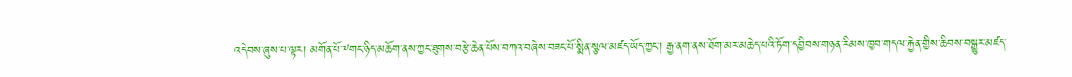འདེབས་ཞུས་པ་ལྟར། མགོན་པོ་༸གང་ཉིད་མཆོག་ནས་ཀྱང་ཐུགས་བརྩེ་ཆེན་པོས་བཀའ་བཞེས་བཟང་པོ་སྨིན་སྩལ་མཛད་ཡོད་ཀྱང་། རྒྱ་ནག་ནས་ཐོག་མར་མཆེད་པའི་ཏོག་དབྱིབས་གཉན་རིམས་ཁྱབ་གདལ་རྐྱེན་གྱིས་ཆིབས་བསྒྱུར་མཛད་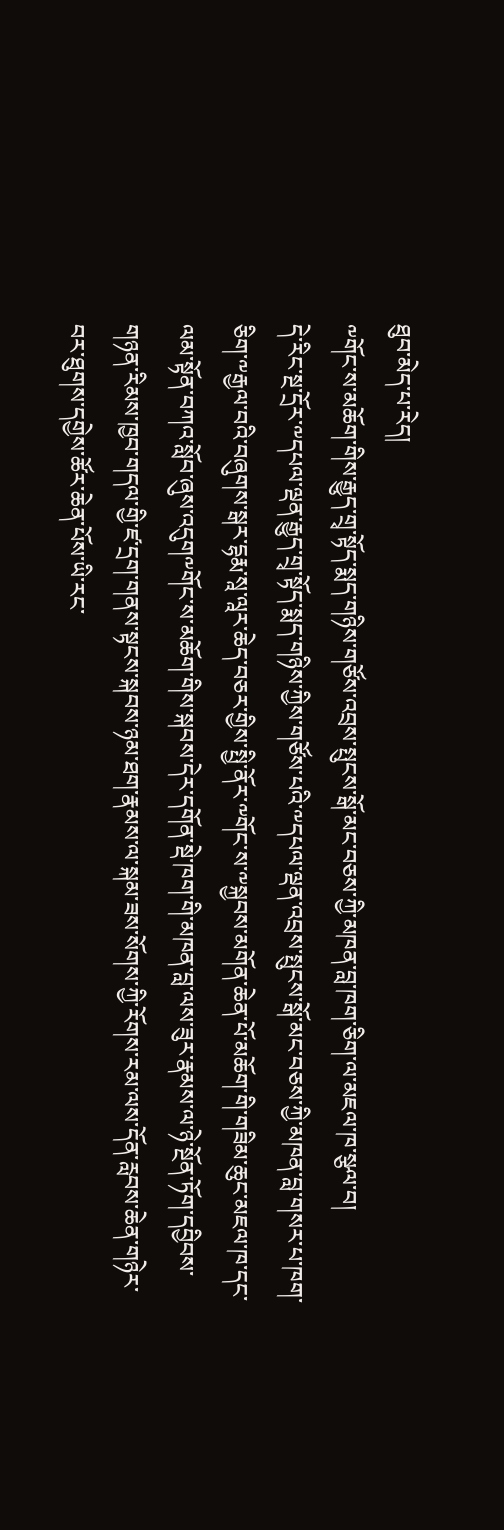ཐུབ་མེད་པ་རེད།
༸གོང་ས་མཆོག་གིས་རྒྱུད་གྲྭ་སྟོད་སྨད་གཉིས་གཙོས་འབྲས་སྤུངས་སྒོ་མང་བཅས་ཀྱི་མཁན་བླ་ཁག་ཅིག་ལ་མཇལ་ཁ་སྩལ་བ།
དེ་རིང་སྔ་དྲོར་༸དཔལ་ལྡན་རྒྱུད་གྲྭ་སྟོད་སྨད་གཉིས་ཀྱིས་གཙོས་པའི་༸དཔལ་ལྡན་འབྲས་སྤུངས་སྒོ་མང་བཅས་ཀྱི་མཁན་བླ་གསར་པ་ཁག་ཅིག་༸རྒྱལ་བའི་བཞུགས་སྒར་དྷརྨ་སཱ་ལཱར་ཆེད་བཅར་གྱིས་སྤྱི་ནོར་༸གོང་ས་༸སྐྱབས་མགོན་ཆེན་པོ་མཆོག་གི་གཟིམ་ཆུང་མཇལ་ཁ་དང་ལམ་སྟོན་བཀའ་སློབ་ཞུས་འདུག༸གོང་ས་མཆོག་གིས་སྐབས་དེར་དགོན་སྡེ་ཁག་གི་མཁན་བླ་ལས་ཟུར་རྣམས་ལ་ཉེ་སྔོན་ཏོག་དབྱིབས་གཉན་རིམས་ཁྱབ་གདལ་གྱི་ཛ་དྲག་གནས་སྟངས་སྐབས་ཉམ་ཐག་རྣམས་ལ་སྐམ་ཟས་སོགས་ཀྱི་རོགས་རམ་ལས་དོན་རླབས་ཆེན་གཉེར་བར་ཐུགས་དགྱེས་ཚོར་ཆེན་པོས་ཡི་རང་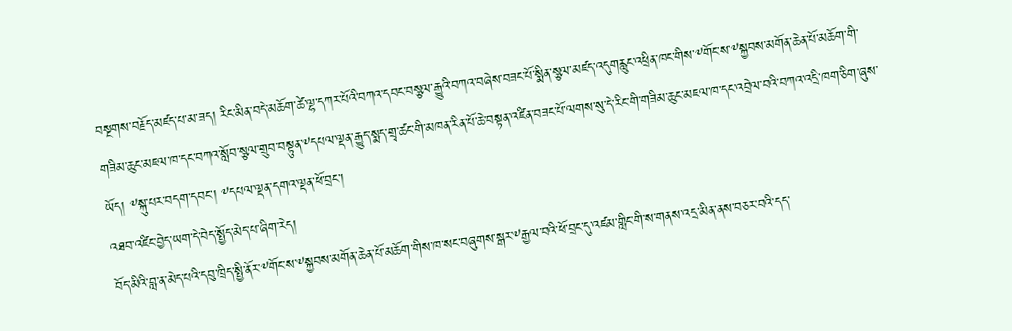བསྔགས་བརྗོད་མཛད་པ་མ་ཟད། རིང་མིན་བདེ་མཆོག་ཚེ་ལྷ་དཀར་པོའི་བཀའ་དབང་བསྩལ་རྒྱུའི་བཀའ་བཞེས་བཟང་པོ་སྨིན་སྩལ་མཛད་འདུགརླུང་འཕྲིན་ཁང་གིས་༸གོང་ས་༸སྐྱབས་མགོན་ཆེན་པོ་མཆོག་གི་གཟིམ་ཆུང་མཇལ་ཁ་དང་བཀའ་སློབ་སྩལ་གྲུབ་བསྟུན་༸དཔལ་ལྡན་རྒྱུད་སྨད་གྲྭ་ཚང་གི་མཁན་རིན་པོ་ཆེ་བསྟན་འཛིན་བཟང་པོ་ལགས་སུ་དེ་རིང་གི་གཟིམ་ཆུང་མཇལ་ཁ་དང་འབྲེལ་བའི་བཀའ་འདྲི་ཁག་ཅིག་ཞུས་ཡོད། ༸སྐུ་པར་བདག་དབང་། ༸དཔལ་ལྡན་དགའ་ལྡན་ཕོ་བྲང་།
འཐབ་འཛིང་བྱེད་ཡག་དེ་བེད་སྤྱོད་མེད་པ་ཞིག་རེད།
བོད་མིའི་བླ་ན་མེད་པའི་དབུ་ཁྲིད་སྤྱི་ནོར་༸གོང་ས་༸སྐྱབས་མགོན་ཆེན་པོ་མཆོག་གིས་ཁ་སང་བཞུགས་སྒར་༸རྒྱལ་བའི་ཕོ་བྲང་དུ་འཛམ་གླིང་གི་ས་གནས་འདྲ་མིན་ནས་བཅར་བའི་དད་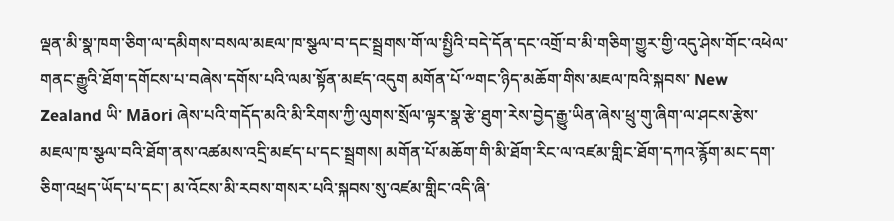ལྡན་མི་སྣ་ཁག་ཅིག་ལ་དམིགས་བསལ་མཇལ་ཁ་སྩལ་བ་དང་སྦྲགས་གོ་ལ་སྤྱིའི་བདེ་དོན་དང་འགྲོ་བ་མི་གཅིག་གྱུར་གྱི་འདུ་ཤེས་གོང་འཕེལ་གནང་རྒྱུའི་ཐོག་དགོངས་པ་བཞེས་དགོས་པའི་ལམ་སྟོན་མཛད་འདུག མགོན་པོ་༸གང་ཉིད་མཆོག་གིས་མཇལ་ཁའི་སྐབས་ New Zealand ཡི་ Māori ཞེས་པའི་གདོད་མའི་མི་རིགས་ཀྱི་ལུགས་སྲོལ་ལྟར་སྣ་རྩེ་ཐུག་རེས་བྱེད་རྒྱུ་ཡིན་ཞེས་ཕྲུ་གུ་ཞིག་ལ་ཤངས་རྩེས་མཇལ་ཁ་སྩལ་བའི་ཐོག་ནས་འཚམས་འདྲི་མཛད་པ་དང་སྦྲགས། མགོན་པོ་མཆོག་གི་མི་ཐོག་རིང་ལ་འཛམ་གླིང་ཐོག་དཀའ་རྙོག་མང་དག་ཅིག་འཕྲད་ཡོད་པ་དང་། མ་འོངས་མི་རབས་གསར་པའི་སྐབས་སུ་འཛམ་གླིང་འདི་ཞི་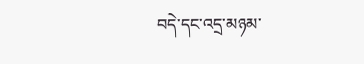བདེ་དང་འདྲ་མཉམ་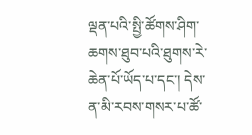ལྡན་པའི་སྤྱི་ཚོགས་ཤིག་ཆགས་ཐུབ་པའི་ཐུགས་རེ་ཆེན་པོ་ཡོད་པ་དང་། དེས་ན་མི་རབས་གསར་པ་ཚོ་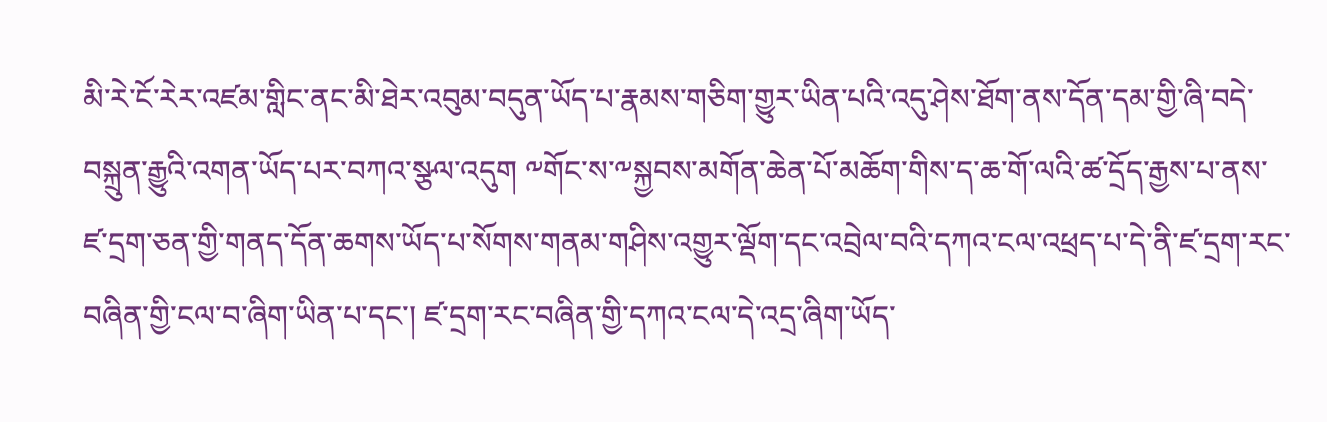མི་རེ་ངོ་རེར་འཛམ་གླིང་ནང་མི་ཐེར་འབུམ་བདུན་ཡོད་པ་རྣམས་གཅིག་གྱུར་ཡིན་པའི་འདུ་ཤེས་ཐོག་ནས་དོན་དམ་གྱི་ཞི་བདེ་བསྐྲུན་རྒྱུའི་འགན་ཡོད་པར་བཀའ་སྩལ་འདུག ༸གོང་ས་༸སྐྱབས་མགོན་ཆེན་པོ་མཆོག་གིས་ད་ཆ་གོ་ལའི་ཚ་དྲོད་རྒྱས་པ་ནས་ཛ་དྲག་ཅན་གྱི་གནད་དོན་ཆགས་ཡོད་པ་སོགས་གནམ་གཤིས་འགྱུར་ལྡོག་དང་འབྲེལ་བའི་དཀའ་ངལ་འཕྲད་པ་དེ་ནི་ཛ་དྲག་རང་བཞིན་གྱི་ངལ་བ་ཞིག་ཡིན་པ་དང་། ཛ་དྲག་རང་བཞིན་གྱི་དཀའ་ངལ་དེ་འདྲ་ཞིག་ཡོད་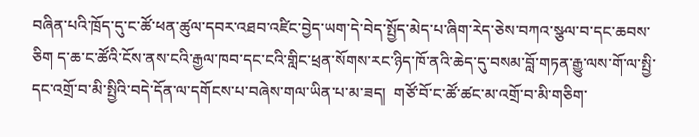བཞིན་པའི་ཁྲོད་དུ་ང་ཚོ་ཕན་ཚུལ་དབར་འཐབ་འཛིང་བྱེད་ཡག་དེ་བེད་སྤྱོད་མེད་པ་ཞིག་རེད་ཅེས་བཀའ་སྩལ་བ་དང་ཆབས་ཅིག ད་ཆ་ང་ཚོའི་ངོས་ནས་ངའི་རྒྱལ་ཁབ་དང་ངའི་གླིང་ཕྲན་སོགས་རང་ཉིད་ཁོ་ནའི་ཆེད་དུ་བསམ་བློ་གཏན་རྒྱུ་ལས་གོ་ལ་སྤྱི་དང་འགྲོ་བ་མི་སྤྱིའི་བདེ་དོན་ལ་དགོངས་པ་བཞེས་གལ་ཡིན་པ་མ་ཟད།  གཙོ་བོ་ང་ཚོ་ཚང་མ་འགྲོ་བ་མི་གཅིག་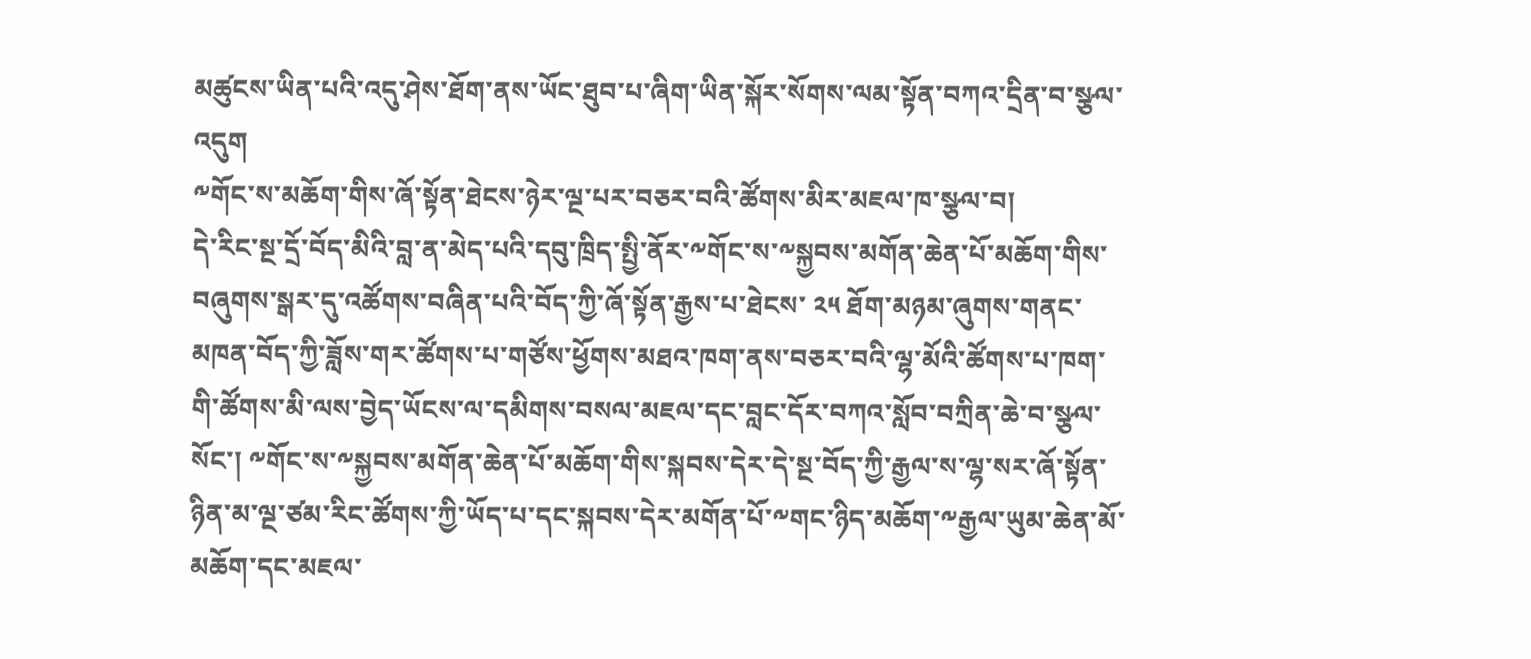མཚུངས་ཡིན་པའི་འདུ་ཤེས་ཐོག་ནས་ཡོང་ཐུབ་པ་ཞིག་ཡིན་སྐོར་སོགས་ལམ་སྟོན་བཀའ་དྲིན་བ་སྩལ་འདུག
༸གོང་ས་མཆོག་གིས་ཞོ་སྟོན་ཐེངས་ཉེར་ལྔ་པར་བཅར་བའི་ཚོགས་མིར་མཇལ་ཁ་སྩལ་བ།
དེ་རིང་སྔ་དྲོ་བོད་མིའི་བླ་ན་མེད་པའི་དབུ་ཁྲིད་སྤྱི་ནོར་༸གོང་ས་༸སྐྱབས་མགོན་ཆེན་པོ་མཆོག་གིས་བཞུགས་སྒར་དུ་འཚོགས་བཞིན་པའི་བོད་ཀྱི་ཞོ་སྟོན་རྒྱས་པ་ཐེངས་ ༢༥ ཐོག་མཉམ་ཞུགས་གནང་མཁན་བོད་ཀྱི་ཟློས་གར་ཚོགས་པ་གཙོས་ཕྱོགས་མཐའ་ཁག་ནས་བཅར་བའི་ལྷ་མོའི་ཚོགས་པ་ཁག་གི་ཚོགས་མི་ལས་བྱེད་ཡོངས་ལ་དམིགས་བསལ་མཇལ་དང་བླང་དོར་བཀའ་སློབ་བཀྲིན་ཆེ་བ་སྩལ་སོང་། ༸གོང་ས་༸སྐྱབས་མགོན་ཆེན་པོ་མཆོག་གིས་སྐབས་དེར་དེ་སྔ་བོད་ཀྱི་རྒྱལ་ས་ལྷ་སར་ཞོ་སྟོན་ཉིན་མ་ལྔ་ཙམ་རིང་ཚོགས་ཀྱི་ཡོད་པ་དང་སྐབས་དེར་མགོན་པོ་༸གང་ཉིད་མཆོག་༸རྒྱལ་ཡུམ་ཆེན་མོ་མཆོག་དང་མཇལ་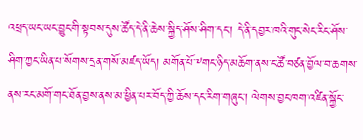འཕྲད་ཡང་ཡང་བྱུང་གི་སྟབས་དུས་ཚོད་དེ་ནི་ཆེས་སྐྱིད་ཤོས་ཤིག་དང་། དེ་ནི་དབྱར་ཁའི་གུང་སེང་རིང་ཤོས་ཤིག་ཀྱང་ཡིན་པ་སོགས་དྲན་གསོ་མཛད་ཡོད། མགོན་པོ་༸གང་ཉིད་མཆོག་ནས་ང་ཚོ་བཙན་བྱོལ་བ་ཆགས་ནས་རང་མགོ་གང་ཐོན་བྱས་ནས་མ་ཕྱིན་པར་བོད་ཀྱི་ཆོས་དང་རིག་གཞུང་། ལེགས་བྱང་ཁག་འཛིན་སྐྱོང་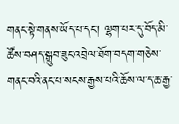གནང་སྟེ་གནས་ཡོད་པ་དང་། ལྷག་པར་དུ་བོད་མི་ཚོས་བཤད་སྒྲུབ་ཟུང་འབྲེལ་ཐོག་བདག་གཅེས་གནང་བའི་ནང་པ་སངས་རྒྱས་པའི་ཆོས་ལ་ད་ཆ་རྒྱ་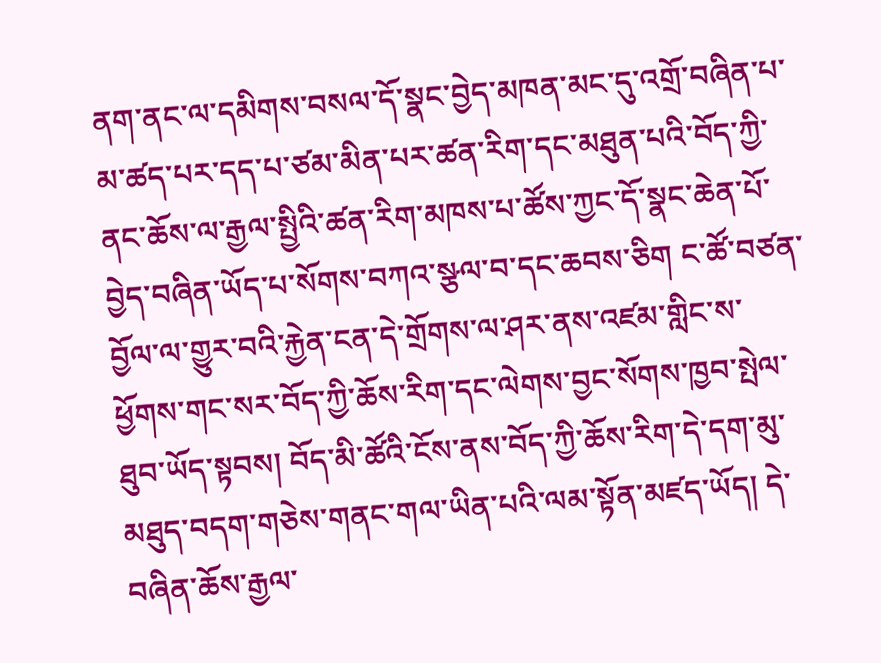ནག་ནང་ལ་དམིགས་བསལ་དོ་སྣང་བྱེད་མཁན་མང་དུ་འགྲོ་བཞིན་པ་མ་ཚད་པར་དད་པ་ཙམ་མིན་པར་ཚན་རིག་དང་མཐུན་པའི་བོད་ཀྱི་ནང་ཆོས་ལ་རྒྱལ་སྤྱིའི་ཚན་རིག་མཁས་པ་ཚོས་ཀྱང་དོ་སྣང་ཆེན་པོ་བྱེད་བཞིན་ཡོད་པ་སོགས་བཀའ་སྩལ་བ་དང་ཆབས་ཅིག ང་ཚོ་བཙན་བྱོལ་ལ་གྱུར་བའི་རྐྱེན་ངན་དེ་གྲོགས་ལ་ཤར་ནས་འཛམ་གླིང་ས་ཕྱོགས་གང་སར་བོད་ཀྱི་ཆོས་རིག་དང་ལེགས་བྱང་སོགས་ཁྱབ་སྤེལ་ཐུབ་ཡོད་སྟབས། བོད་མི་ཚོའི་ངོས་ནས་བོད་ཀྱི་ཆོས་རིག་དེ་དག་མུ་མཐུད་བདག་གཅེས་གནང་གལ་ཡིན་པའི་ལམ་སྟོན་མཛད་ཡོད། དེ་བཞིན་ཆོས་རྒྱལ་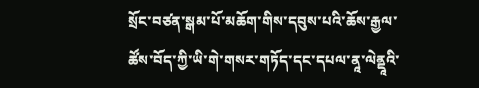སྲོང་བཙན་སྒམ་པོ་མཆོག་གིས་དབུས་པའི་ཆོས་རྒྱལ་ཚོས་བོད་ཀྱི་ཡི་གེ་གསར་གཏོད་དང་དཔལ་ནཱ་ལེནྡཱའི་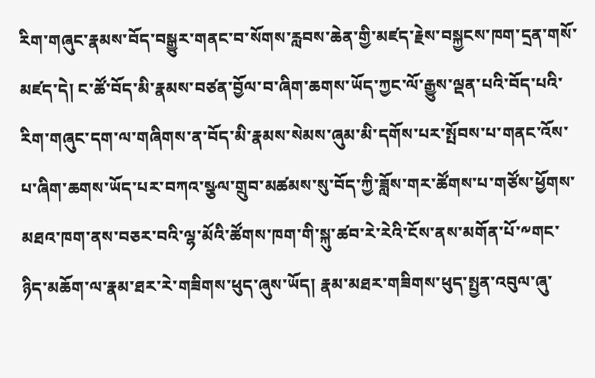རིག་གཞུང་རྣམས་བོད་བསྒྱུར་གནང་བ་སོགས་རླབས་ཆེན་གྱི་མཛད་རྗེས་བསྐྱངས་ཁག་དྲན་གསོ་མཛད་དེ། ང་ཚོ་བོད་མི་རྣམས་བཙན་བྱོལ་བ་ཞིག་ཆགས་ཡོད་ཀྱང་ལོ་རྒྱུས་ལྡན་པའི་བོད་པའི་རིག་གཞུང་དག་ལ་གཞིགས་ན་བོད་མི་རྣམས་སེམས་ཞུམ་མི་དགོས་པར་སྤོབས་པ་གནང་འོས་པ་ཞིག་ཆགས་ཡོད་པར་བཀའ་སྩལ་གྲུབ་མཚམས་སུ་བོད་ཀྱི་ཟློས་གར་ཚོགས་པ་གཙོས་ཕྱོགས་མཐའ་ཁག་ནས་བཅར་བའི་ལྷ་མོའི་ཚོགས་ཁག་གི་སྐུ་ཚབ་རེ་རེའི་ངོས་ནས་མགོན་པོ་༸གང་ཉིད་མཆོག་ལ་རྣམ་ཐར་རེ་གཟིགས་ཕུད་ཞུས་ཡོད། རྣམ་མཐར་གཟིགས་ཕུད་སྤྱན་འབུལ་ཞུ་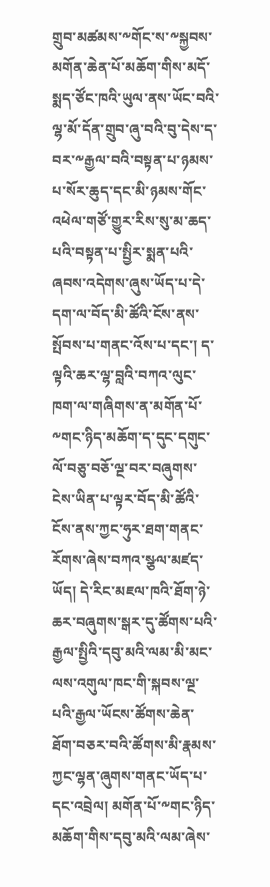གྲུབ་མཚམས་༸གོང་ས་༸སྐྱབས་མགོན་ཆེན་པོ་མཆོག་གིས་མདོ་སྨད་ཙོང་ཁའི་ཡུལ་ནས་ཡོང་བའི་ལྷ་མོ་དོན་གྲུབ་ཞུ་བའི་བུ་དེས་ད་བར་༸རྒྱལ་བའི་བསྟན་པ་ཉམས་པ་སོར་ཆུད་དང་མི་ཉམས་གོང་འཕེལ་གཙོ་གྱུར་རིས་སུ་མ་ཆད་པའི་བསྟན་པ་སྤྱིར་སྨན་པའི་ཞབས་འདེགས་ཞུས་ཡོད་པ་དེ་དག་ལ་བོད་མི་ཚོའི་ངོས་ནས་སྤོབས་པ་གནང་འོས་པ་དང་། ད་ལྟའི་ཆར་ལྷ་བླའི་བཀའ་ལུང་ཁག་ལ་གཞིགས་ན་མགོན་པོ་༸གང་ཉིད་མཆོག་ད་དུང་དགུང་ལོ་བཅུ་བཅོ་ལྔ་བར་བཞུགས་ངེས་ཡིན་པ་ལྟར་བོད་མི་ཚོའི་ངོས་ནས་ཀྱང་ཧུར་ཐག་གནང་རོགས་ཞེས་བཀའ་སྩལ་མཛད་ཡོད། དེ་རིང་མཇལ་ཁའི་ཐོག་ཉེ་ཆར་བཞུགས་སྒར་དུ་ཚོགས་པའི་རྒྱལ་སྤྱིའི་དབུ་མའི་ལམ་མི་མང་ལས་འགུལ་ཁང་གི་སྐབས་ལྔ་པའི་རྒྱལ་ཡོངས་ཚོགས་ཆེན་ཐོག་བཅར་བའི་ཚོགས་མི་རྣམས་ཀྱང་ལྷན་ཞུགས་གནང་ཡོད་པ་དང་འབྲེལ། མགོན་པོ་༸གང་ཉིད་མཆོག་གིས་དབུ་མའི་ལམ་ཞེས་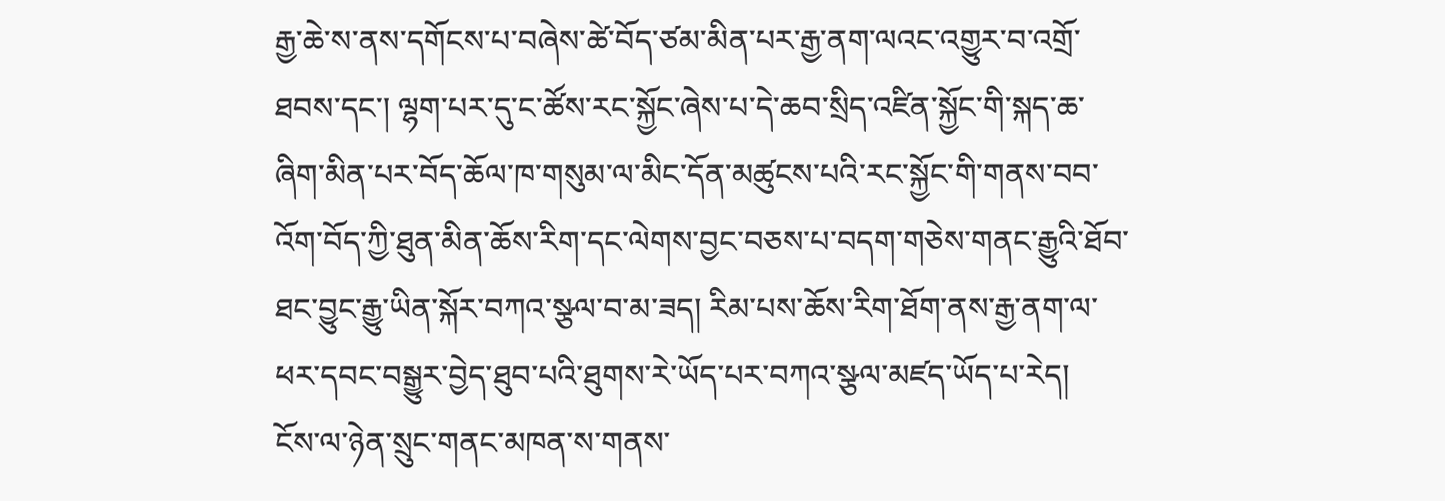རྒྱ་ཆེ་ས་ནས་དགོངས་པ་བཞེས་ཚེ་བོད་ཙམ་མིན་པར་རྒྱ་ནག་ལའང་འགྱུར་བ་འགྲོ་ཐབས་དང་། ལྷག་པར་དུ་ང་ཚོས་རང་སྐྱོང་ཞེས་པ་དེ་ཆབ་སྲིད་འཛིན་སྐྱོང་གི་སྐད་ཆ་ཞིག་མིན་པར་བོད་ཆོལ་ཁ་གསུམ་ལ་མིང་དོན་མཚུངས་པའི་རང་སྐྱོང་གི་གནས་བབ་འོག་བོད་ཀྱི་ཐུན་མིན་ཆོས་རིག་དང་ལེགས་བྱང་བཅས་པ་བདག་གཅེས་གནང་རྒྱུའི་ཐོབ་ཐང་བྱུང་རྒྱུ་ཡིན་སྐོར་བཀའ་སྩལ་བ་མ་ཟད། རིམ་པས་ཆོས་རིག་ཐོག་ནས་རྒྱ་ནག་ལ་ཕར་དབང་བསྒྱུར་བྱེད་ཐུབ་པའི་ཐུགས་རེ་ཡོད་པར་བཀའ་སྩལ་མཛད་ཡོད་པ་རེད།
ངོས་ལ་ཉེན་སྲུང་གནང་མཁན་ས་གནས་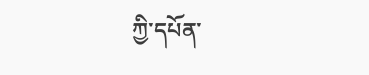ཀྱི་དཔོན་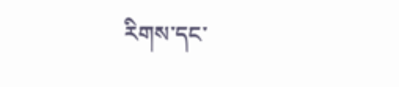རིགས་དང་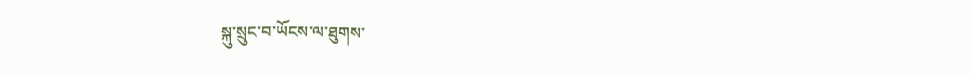སྐུ་སྲུང་བ་ཡོངས་ལ་ཐུགས་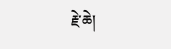རྗེ་ཆེ།